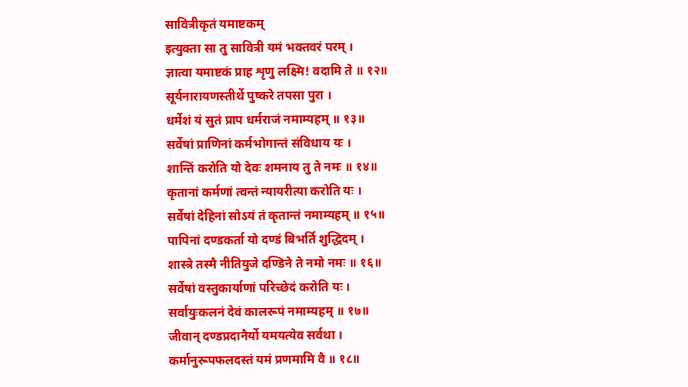सावित्रीकृतं यमाष्टकम्
इत्युक्ता सा तु सावित्री यमं भक्तवरं परम् ।
ज्ञात्वा यमाष्टकं प्राह शृणु लक्ष्मि! वदामि ते ॥ १२॥
सूर्यनारायणस्तीर्थे पुष्करे तपसा पुरा ।
धर्मेशं यं सुतं प्राप धर्मराजं नमाम्यहम् ॥ १३॥
सर्वेषां प्राणिनां कर्मभोगान्तं संविधाय यः ।
शान्तिं करोति यो देवः शमनाय तु ते नमः ॥ १४॥
कृतानां कर्मणां त्वन्तं न्यायरीत्या करोति यः ।
सर्वेषां देहिनां सोऽयं तं कृतान्तं नमाम्यहम् ॥ १५॥
पापिनां दण्डकर्ता यो दण्डं बिभर्ति शुद्धिदम् ।
शास्त्रे तस्मै नीतियुजे दण्डिने ते नमो नमः ॥ १६॥
सर्वेषां वस्तुकार्याणां परिच्छेदं करोति यः ।
सर्वायुःकलनं देवं कालरूपं नमाम्यहम् ॥ १७॥
जीवान् दण्डप्रदानैर्यो यमयत्येव सर्वथा ।
कर्मानुरूपफलदस्तं यमं प्रणमामि वै ॥ १८॥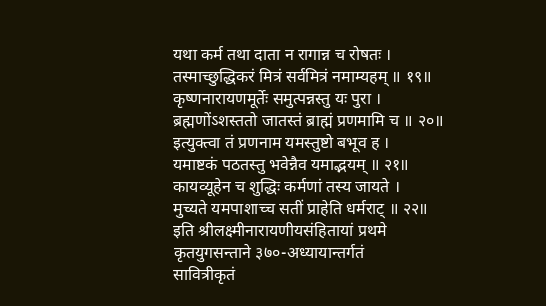यथा कर्म तथा दाता न रागान्न च रोषतः ।
तस्माच्छुद्धिकरं मित्रं सर्वमित्रं नमाम्यहम् ॥ १९॥
कृष्णनारायणमूर्तेः समुत्पन्नस्तु यः पुरा ।
ब्रह्मणोंऽशस्ततो जातस्तं ब्राह्मं प्रणमामि च ॥ २०॥
इत्युक्त्वा तं प्रणनाम यमस्तुष्टो बभूव ह ।
यमाष्टकं पठतस्तु भवेन्नैव यमाद्भयम् ॥ २१॥
कायव्यूहेन च शुद्धिः कर्मणां तस्य जायते ।
मुच्यते यमपाशाच्च सतीं प्राहेति धर्मराट् ॥ २२॥
इति श्रीलक्ष्मीनारायणीयसंहितायां प्रथमे कृतयुगसन्ताने ३७०-अध्यायान्तर्गतं
सावित्रीकृतं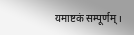यमाष्टकं सम्पूर्णम् ।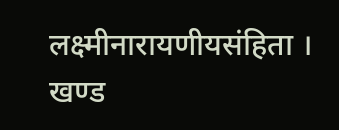लक्ष्मीनारायणीयसंहिता । खण्ड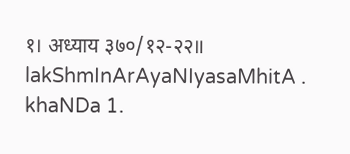१। अध्याय ३७०/१२-२२॥
lakShmInArAyaNIyasaMhitA . khaNDa 1.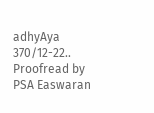adhyAya 370/12-22..
Proofread by PSA Easwaran